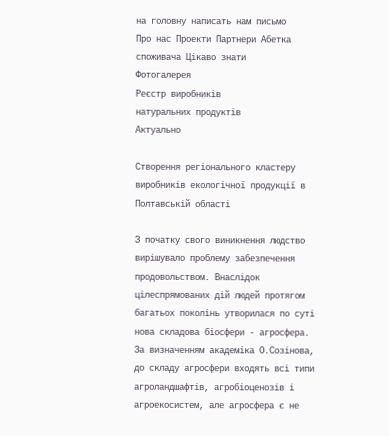на головну написать нам письмо
Про нас Проекти Партнери Абетка споживача Цікаво знати
Фотогалерея
Реєстр виробників
натуральних продуктів
Актуально

Створення регіонального кластеру виробників екологічної продукції в Полтавській області

З початку свого виникнення людство вирішувало проблему забезпечення продовольством. Внаслідок цілеспрямованих дій людей протягом багатьох поколінь утворилася по суті нова складова біосфери - агросфера. За визначенням академіка О.Созінова, до складу агросфери входять всі типи агроландшафтів, агробіоценозів і агроекосистем, але агросфера є не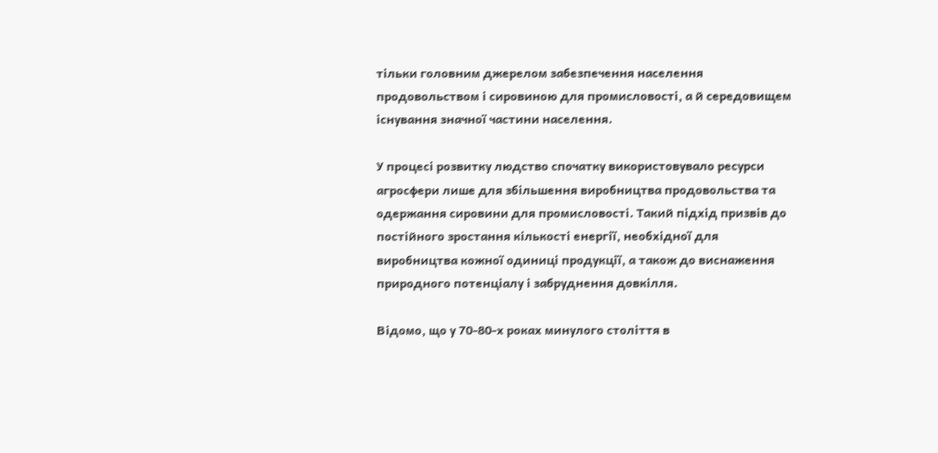тільки головним джерелом забезпечення населення продовольством і сировиною для промисловості, а й середовищем існування значної частини населення.

У процесі розвитку людство спочатку використовувало ресурси агросфери лише для збільшення виробництва продовольства та одержання сировини для промисловості. Такий підхід призвів до постійного зростання кількості енергії, необхідної для виробництва кожної одиниці продукції, а також до виснаження природного потенціалу і забруднення довкілля.

Відомо, що у 70-80-х роках минулого століття в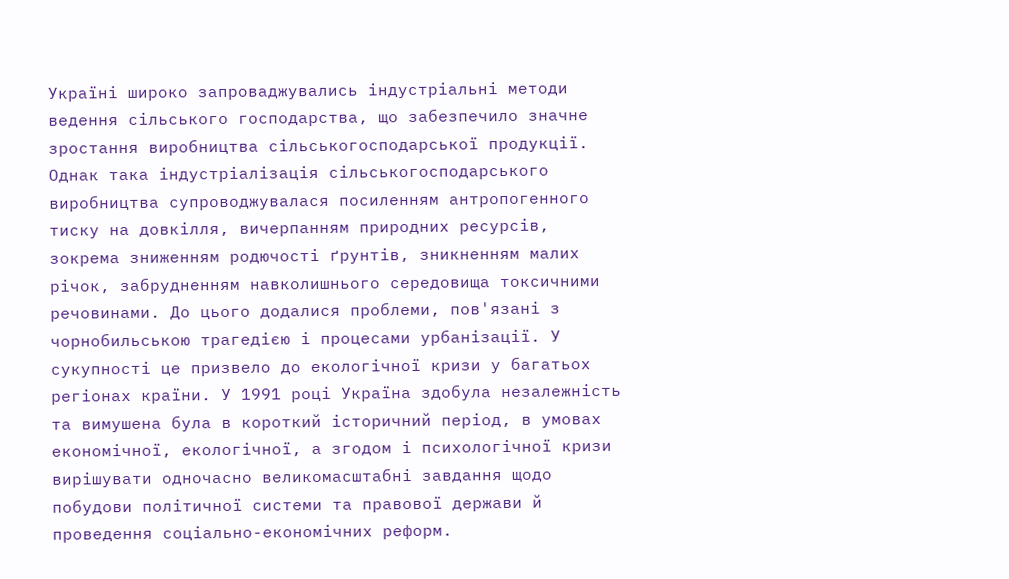Україні широко запроваджувались індустріальні методи ведення сільського господарства, що забезпечило значне зростання виробництва сільськогосподарської продукції. Однак така індустріалізація сільськогосподарського виробництва супроводжувалася посиленням антропогенного тиску на довкілля, вичерпанням природних ресурсів, зокрема зниженням родючості ґрунтів, зникненням малих річок, забрудненням навколишнього середовища токсичними речовинами. До цього додалися проблеми, пов'язані з чорнобильською трагедією і процесами урбанізації. У сукупності це призвело до екологічної кризи у багатьох регіонах країни. У 1991 році Україна здобула незалежність та вимушена була в короткий історичний період, в умовах економічної, екологічної, а згодом і психологічної кризи вирішувати одночасно великомасштабні завдання щодо побудови політичної системи та правової держави й проведення соціально-економічних реформ.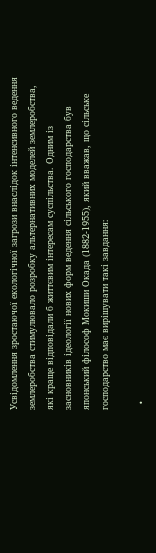Усвідомлення зростаючої екологічної загрози внаслідок інтенсивного ведення землеробства стимулювало розробку альтернативних моделей землеробства, які краще відповідали б життєвим інтересам суспільства. Одним із засновників ідеології нових форм ведення сільського господарства був японський філософ Мокиши Окада (1882-1955), який вважав, що сільське господарство має вирішувати такі завдання:

  •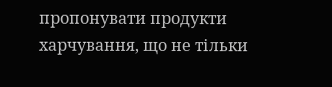пропонувати продукти харчування, що не тільки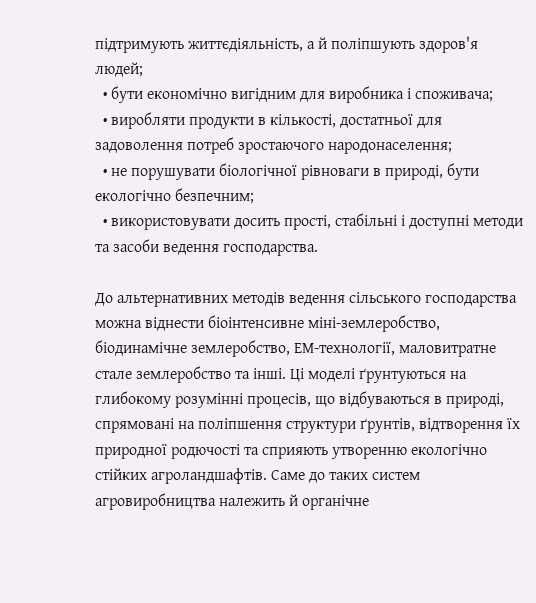підтримують життєдіяльність, а й поліпшують здоров'я людей;
  • бути економічно вигідним для виробника і споживача;
  • виробляти продукти в кількості, достатньої для задоволення потреб зростаючого народонаселення;
  • не порушувати біологічної рівноваги в природі, бути екологічно безпечним;
  • використовувати досить прості, стабільні і доступні методи та засоби ведення господарства.

До альтернативних методів ведення сільського господарства можна віднести біоінтенсивне міні-землеробство, біодинамічне землеробство, ЕМ-технології, маловитратне стале землеробство та інші. Ці моделі ґрунтуються на глибокому розумінні процесів, що відбуваються в природі, спрямовані на поліпшення структури ґрунтів, відтворення їх природної родючості та сприяють утворенню екологічно стійких агроландшафтів. Саме до таких систем агровиробництва належить й органічне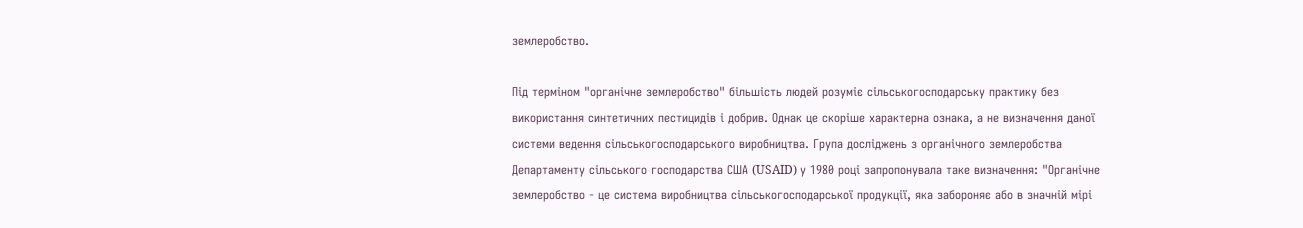землеробство.

Під терміном "органічне землеробство" більшість людей розуміє сільськогосподарську практику без використання синтетичних пестицидів і добрив. Однак це скоріше характерна ознака, а не визначення даної системи ведення сільськогосподарського виробництва. Група досліджень з органічного землеробства Департаменту сільського господарства США (USAID) у 1980 році запропонувала таке визначення: "Органічне землеробство - це система виробництва сільськогосподарської продукції, яка забороняє або в значній мірі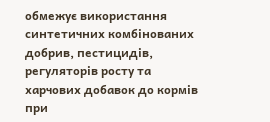обмежує використання синтетичних комбінованих добрив, пестицидів, регуляторів росту та харчових добавок до кормів при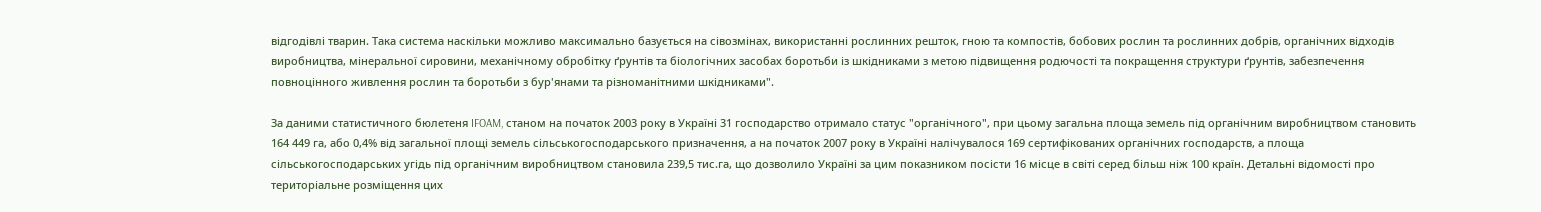відгодівлі тварин. Така система наскільки можливо максимально базується на сівозмінах, використанні рослинних решток, гною та компостів, бобових рослин та рослинних добрів, органічних відходів виробництва, мінеральної сировини, механічному обробітку ґрунтів та біологічних засобах боротьби із шкідниками з метою підвищення родючості та покращення структури ґрунтів, забезпечення повноцінного живлення рослин та боротьби з бур'янами та різноманітними шкідниками".

За даними статистичного бюлетеня IFOAM, станом на початок 2003 року в Україні 31 господарство отримало статус "органічного", при цьому загальна площа земель під органічним виробництвом становить 164 449 га, або 0,4% від загальної площі земель сільськогосподарського призначення, а на початок 2007 року в Україні налічувалося 169 сертифікованих органічних господарств, а площа сільськогосподарських угідь під органічним виробництвом становила 239,5 тис.га, що дозволило Україні за цим показником посісти 16 місце в світі серед більш ніж 100 країн. Детальні відомості про територіальне розміщення цих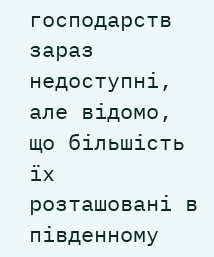господарств зараз недоступні, але відомо, що більшість їх розташовані в південному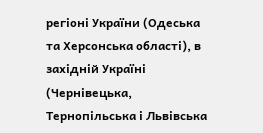регіоні України (Одеська та Херсонська області), в західній Україні (Чернівецька, Тернопільська і Львівська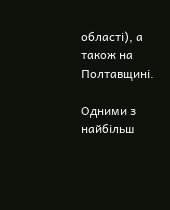області), а також на Полтавщині.

Одними з найбільш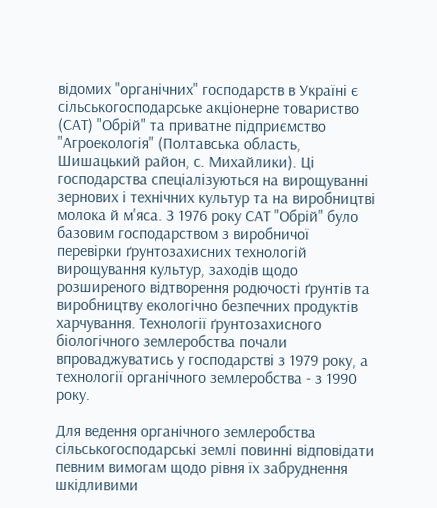відомих "органічних" господарств в Україні є сільськогосподарське акціонерне товариство (САТ) "Обрій" та приватне підприємство "Агроекологія" (Полтавська область, Шишацький район, с. Михайлики). Ці господарства спеціалізуються на вирощуванні зернових і технічних культур та на виробництві молока й м'яса. З 1976 року САТ "Обрій" було базовим господарством з виробничої перевірки ґрунтозахисних технологій вирощування культур, заходів щодо розширеного відтворення родючості ґрунтів та виробництву екологічно безпечних продуктів харчування. Технології ґрунтозахисного біологічного землеробства почали впроваджуватись у господарстві з 1979 року, а технології органічного землеробства - з 1990 року.

Для ведення органічного землеробства сільськогосподарські землі повинні відповідати певним вимогам щодо рівня їх забруднення шкідливими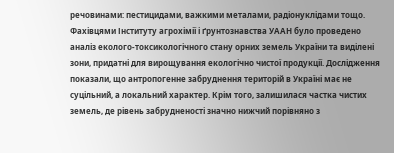речовинами: пестицидами, важкими металами, радіонуклідами тощо. Фахівцями Інституту агрохімії і ґрунтознавства УААН було проведено аналіз еколого-токсикологічного стану орних земель України та виділені зони, придатні для вирощування екологічно чистої продукції. Дослідження показали, що антропогенне забруднення територій в Україні має не суцільний, а локальний характер. Крім того, залишилася частка чистих земель, де рівень забрудненості значно нижчий порівняно з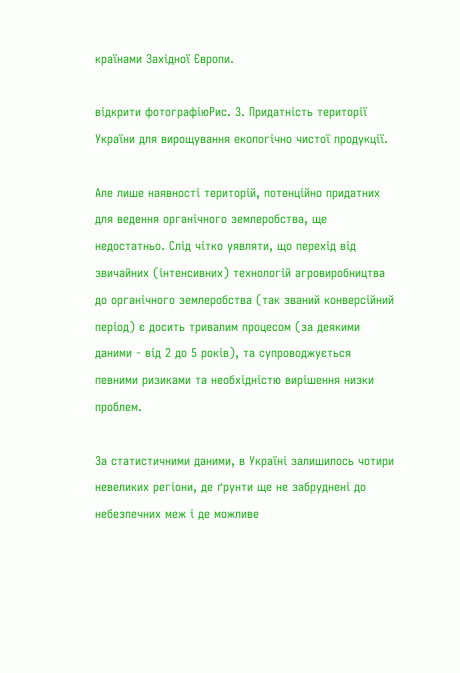країнами Західної Європи.

відкрити фотографіюРис. 3. Придатність території України для вирощування екологічно чистої продукції.

Але лише наявності територій, потенційно придатних для ведення органічного землеробства, ще недостатньо. Слід чітко уявляти, що перехід від звичайних (інтенсивних) технологій агровиробництва до органічного землеробства (так званий конверсійний період) є досить тривалим процесом (за деякими даними - від 2 до 5 років), та супроводжується певними ризиками та необхідністю вирішення низки проблем.

За статистичними даними, в Україні залишилось чотири невеликих регіони, де ґрунти ще не забруднені до небезпечних меж і де можливе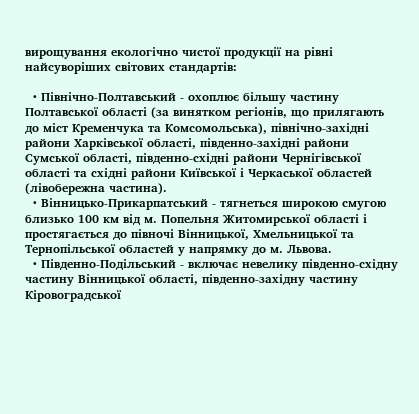вирощування екологічно чистої продукції на рівні найсуворіших світових стандартів:

  • Північно-Полтавський - охоплює більшу частину Полтавської області (за винятком регіонів, що прилягають до міст Кременчука та Комсомольська), північно-західні райони Харківської області, південно-західні райони Сумської області, південно-східні райони Чернігівської області та східні райони Київської і Черкаської областей (лівобережна частина).
  • Вінницько-Прикарпатський - тягнеться широкою смугою близько 100 км від м. Попельня Житомирської області і простягається до півночі Вінницької, Хмельницької та Тернопільської областей у напрямку до м. Львова.
  • Південно-Подільський - включає невелику південно-східну частину Вінницької області, південно-західну частину Кіровоградської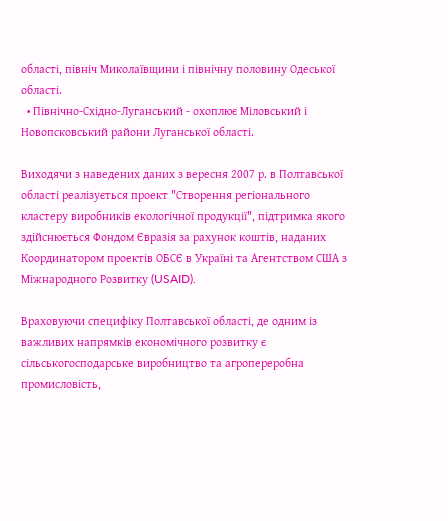області, північ Миколаївщини і північну половину Одеської області.
  • Північно-Східно-Луганський - охоплює Міловський і Новопсковський райони Луганської області.

Виходячи з наведених даних з вересня 2007 р. в Полтавської області реалізується проект "Створення регіонального кластеру виробників екологічної продукції", підтримка якого здійснюється Фондом Євразія за рахунок коштів, наданих Координатором проектів ОБСЄ в Україні та Агентством США з Міжнародного Розвитку (USAID).

Враховуючи специфіку Полтавської області, де одним із важливих напрямків економічного розвитку є сільськогосподарське виробництво та агропереробна промисловість,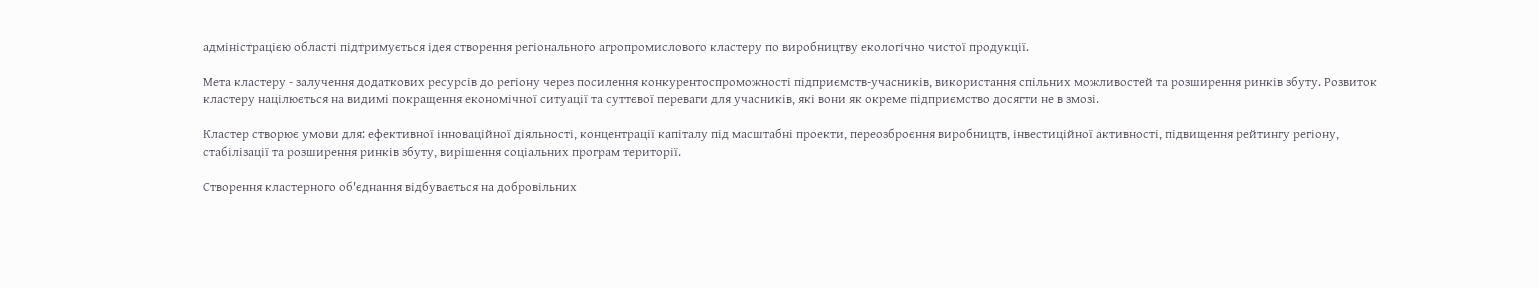адміністрацією області підтримується ідея створення регіонального агропромислового кластеру по виробництву екологічно чистої продукції.

Мета кластеру - залучення додаткових ресурсів до регіону через посилення конкурентоспроможності підприємств-учасників, використання спільних можливостей та розширення ринків збуту. Розвиток кластеру націлюється на видимі покращення економічної ситуації та суттєвої переваги для учасників, які вони як окреме підприємство досягти не в змозі.

Кластер створює умови для: ефективної інноваційної діяльності, концентрації капіталу під масштабні проекти, переозброєння виробництв, інвестиційної активності, підвищення рейтингу регіону, стабілізації та розширення ринків збуту, вирішення соціальних програм території.

Створення кластерного об'єднання відбувається на добровільних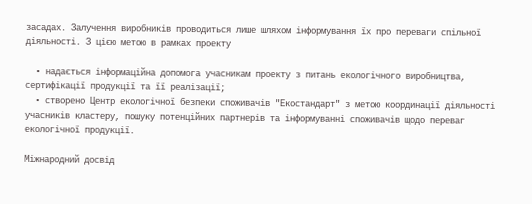засадах. Залучення виробників проводиться лише шляхом інформування їх про переваги спільної діяльності. З цією метою в рамках проекту

  • надається інформаційна допомога учасникам проекту з питань екологічного виробництва, сертифікації продукції та її реалізації;
  • створено Центр екологічної безпеки споживачів "Екостандарт" з метою координації діяльності учасників кластеру, пошуку потенційних партнерів та інформуванні споживачів щодо переваг екологічної продукції.

Міжнародний досвід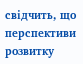свідчить, що перспективи розвитку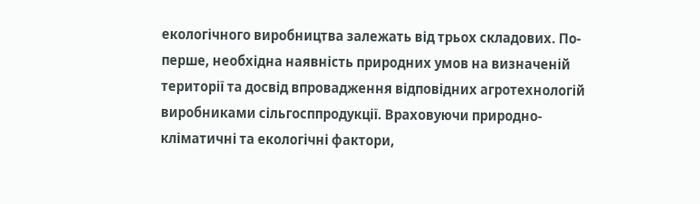екологічного виробництва залежать від трьох складових. По-перше, необхідна наявність природних умов на визначеній території та досвід впровадження відповідних агротехнологій виробниками сільгосппродукції. Враховуючи природно-кліматичні та екологічні фактори,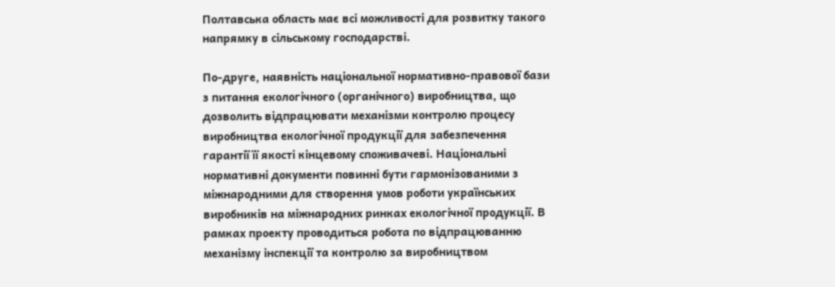Полтавська область має всі можливості для розвитку такого напрямку в сільському господарстві.

По-друге, наявність національної нормативно-правової бази з питання екологічного (органічного) виробництва, що дозволить відпрацювати механізми контролю процесу виробництва екологічної продукції для забезпечення гарантії її якості кінцевому споживачеві. Національні нормативні документи повинні бути гармонізованими з міжнародними для створення умов роботи українських виробників на міжнародних ринках екологічної продукції. В рамках проекту проводиться робота по відпрацюванню механізму інспекції та контролю за виробництвом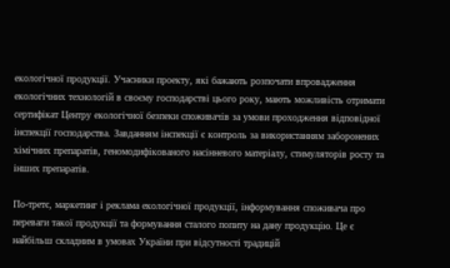екологічної продукції. Учасники проекту, які бажають розпочати впровадження екологічних технологій в своєму господарстві цього року, мають можливість отримати сертифікат Центру екологічної безпеки споживачів за умови проходження відповідної інспекції господарства. Завданням інспекції є контроль за використанням заборонених хімічних препаратів, геномодифікованого насінневого матеріалу, стимуляторів росту та інших препаратів.

По-третє, маркетинг і реклама екологічної продукції, інформування споживача про переваги такої продукції та формування сталого попиту на дану продукцію. Це є найбільш складним в умовах України при відсутності традицій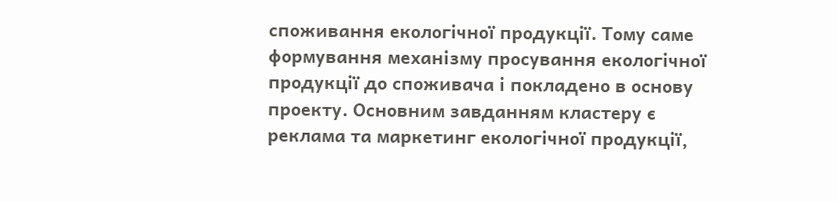споживання екологічної продукції. Тому саме формування механізму просування екологічної продукції до споживача і покладено в основу проекту. Основним завданням кластеру є реклама та маркетинг екологічної продукції,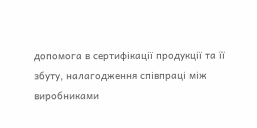допомога в сертифікації продукції та її збуту, налагодження співпраці між виробниками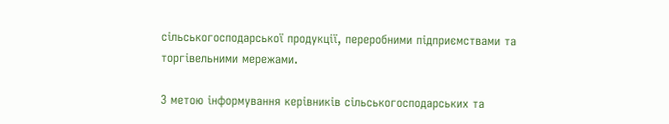сільськогосподарської продукції, переробними підприємствами та торгівельними мережами.

З метою інформування керівників сільськогосподарських та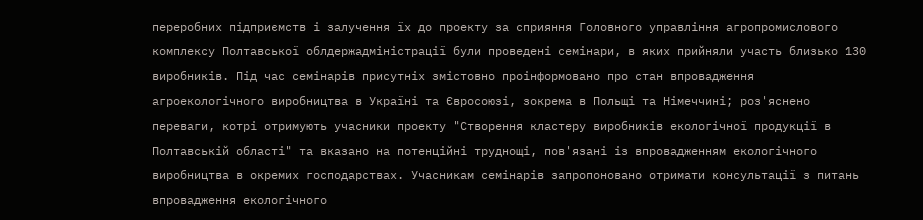переробних підприємств і залучення їх до проекту за сприяння Головного управління агропромислового комплексу Полтавської облдержадміністрації були проведені семінари, в яких прийняли участь близько 130 виробників. Під час семінарів присутніх змістовно проінформовано про стан впровадження агроекологічного виробництва в Україні та Євросоюзі, зокрема в Польщі та Німеччині; роз'яснено переваги, котрі отримують учасники проекту "Створення кластеру виробників екологічної продукції в Полтавській області" та вказано на потенційні труднощі, пов'язані із впровадженням екологічного виробництва в окремих господарствах. Учасникам семінарів запропоновано отримати консультації з питань впровадження екологічного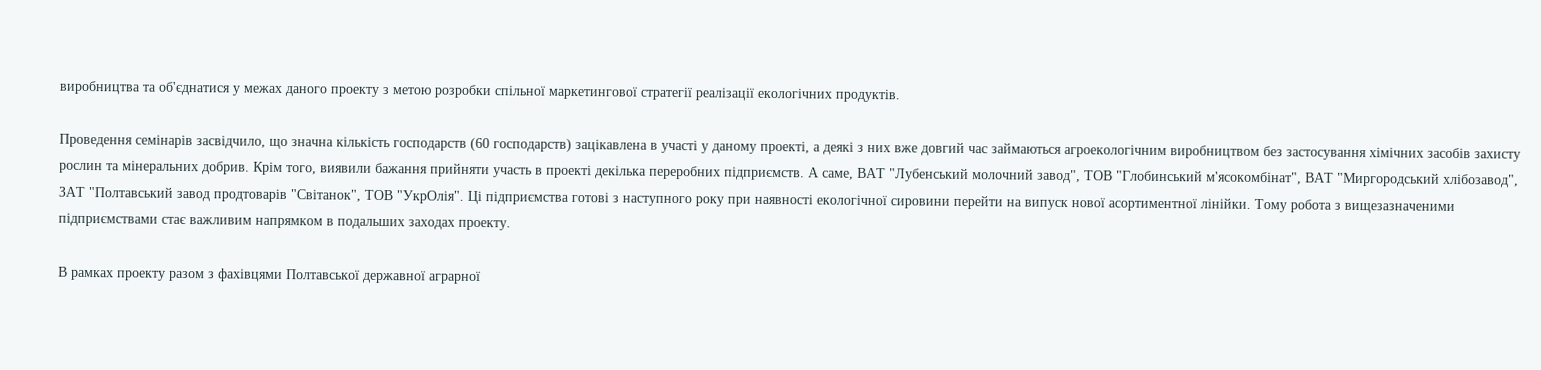виробництва та об'єднатися у межах даного проекту з метою розробки спільної маркетингової стратегії реалізації екологічних продуктів.

Проведення семінарів засвідчило, що значна кількість господарств (60 господарств) зацікавлена в участі у даному проекті, а деякі з них вже довгий час займаються агроекологічним виробництвом без застосування хімічних засобів захисту рослин та мінеральних добрив. Крім того, виявили бажання прийняти участь в проекті декілька переробних підприємств. А саме, ВАТ "Лубенський молочний завод", ТОВ "Глобинський м'ясокомбінат", ВАТ "Миргородський хлібозавод", ЗАТ "Полтавський завод продтоварів "Світанок", ТОВ "УкрОлія". Ці підприємства готові з наступного року при наявності екологічної сировини перейти на випуск нової асортиментної лінійки. Тому робота з вищезазначеними підприємствами стає важливим напрямком в подальших заходах проекту.

В рамках проекту разом з фахівцями Полтавської державної аграрної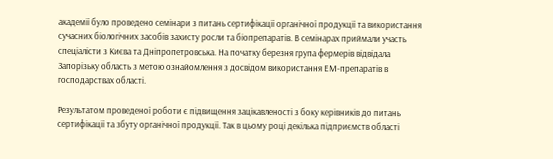академії було проведено семінари з питань сертифікації органічної продукції та використання сучасних біологічних засобів захисту росли та біопрепаратів. В семінарах приймали участь спеціалісти з Києва та Дніпропетровська. На початку березня група фермерів відвідала Запорізьку область з метою ознайомлення з досвідом використання ЕМ-препаратів в господарствах області.

Результатом проведеної роботи є підвищення зацікавленості з боку керівників до питань сертифікації та збуту органічної продукції. Так в цьому році декілька підприємств області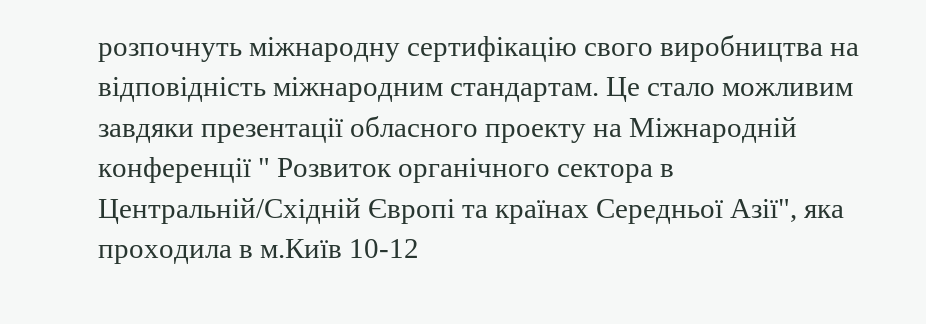розпочнуть міжнародну сертифікацію свого виробництва на відповідність міжнародним стандартам. Це стало можливим завдяки презентації обласного проекту на Міжнародній конференції " Розвиток органічного сектора в Центральній/Східній Європі та країнах Середньої Азії", яка проходила в м.Київ 10-12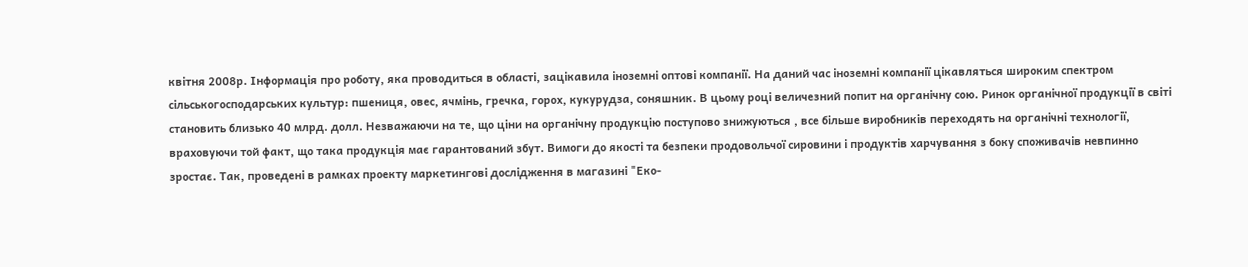квітня 2008р. Інформація про роботу, яка проводиться в області, зацікавила іноземні оптові компанії. На даний час іноземні компанії цікавляться широким спектром сільськогосподарських культур: пшениця, овес, ячмінь, гречка, горох, кукурудза, соняшник. В цьому році величезний попит на органічну сою. Ринок органічної продукції в світі становить близько 40 млрд. долл. Незважаючи на те, що ціни на органічну продукцію поступово знижуються , все більше виробників переходять на органічні технології, враховуючи той факт, що така продукція має гарантований збут. Вимоги до якості та безпеки продовольчої сировини і продуктів харчування з боку споживачів невпинно зростає. Так, проведені в рамках проекту маркетингові дослідження в магазині "Еко-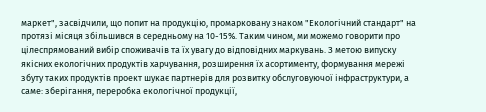маркет", засвідчили, що попит на продукцію, промарковану знаком "Екологічний стандарт" на протязі місяця збільшився в середньому на 10-15%. Таким чином, ми можемо говорити про цілеспрямований вибір споживачів та їх увагу до відповідних маркувань. З метою випуску якісних екологічних продуктів харчування, розширення їх асортименту, формування мережі збуту таких продуктів проект шукає партнерів для розвитку обслуговуючої інфраструктури, а саме: зберігання, переробка екологічної продукції,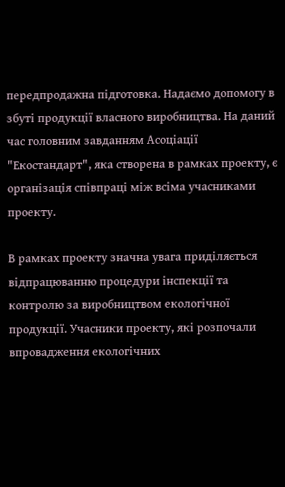передпродажна підготовка. Надаємо допомогу в збуті продукції власного виробництва. На даний час головним завданням Асоціації "Екостандарт", яка створена в рамках проекту, є організація співпраці між всіма учасниками проекту.

В рамках проекту значна увага приділяється відпрацюванню процедури інспекції та контролю за виробництвом екологічної продукції. Учасники проекту, які розпочали впровадження екологічних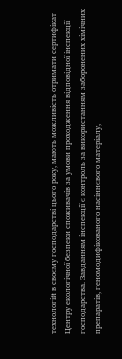технологій в своєму господарстві цього року, мають можливість отримати сертифікат Центру екологічної безпеки споживачів за умови проходження відповідної інспекції господарства. Завданням інспекції є контроль за використанням заборонених хімічних препаратів, геномодифікованого насіннєвого матеріалу,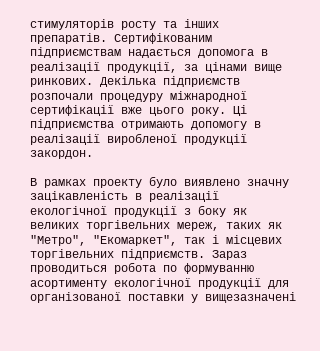стимуляторів росту та інших препаратів. Сертифікованим підприємствам надається допомога в реалізації продукції, за цінами вище ринкових. Декілька підприємств розпочали процедуру міжнародної сертифікації вже цього року. Ці підприємства отримають допомогу в реалізації виробленої продукції закордон.

В рамках проекту було виявлено значну зацікавленість в реалізації екологічної продукції з боку як великих торгівельних мереж, таких як "Метро", "Екомаркет", так і місцевих торгівельних підприємств. Зараз проводиться робота по формуванню асортименту екологічної продукції для організованої поставки у вищезазначені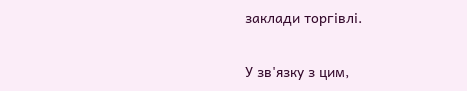заклади торгівлі.

У зв'язку з цим,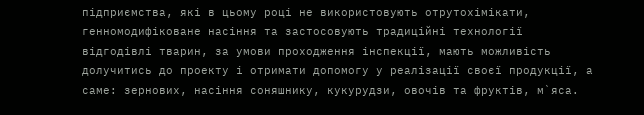підприємства, які в цьому році не використовують отрутохімікати, генномодифіковане насіння та застосовують традиційні технології відгодівлі тварин, за умови проходження інспекції, мають можливість долучитись до проекту і отримати допомогу у реалізації своєї продукції, а саме: зернових, насіння соняшнику, кукурудзи, овочів та фруктів, м`яса.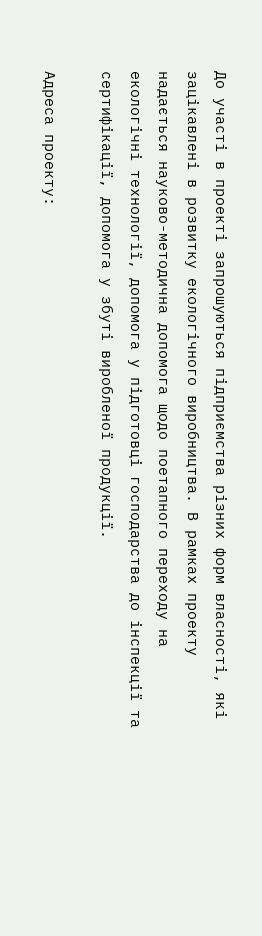До участі в проекті запрошуються підприємства різних форм власності, які зацікавлені в розвитку екологічного виробництва. В рамках проекту надається науково-методична допомога щодо поетапного переходу на екологічні технології, допомога у підготовці господарства до інспекції та сертифікації, допомога у збуті виробленої продукції.

Адреса проекту: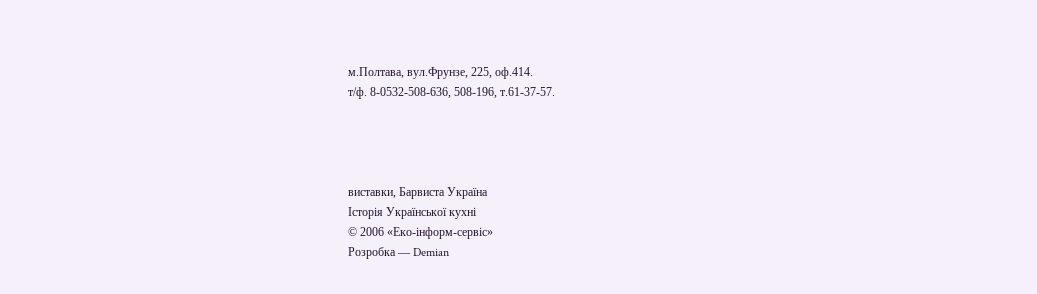м.Полтава, вул.Фрунзе, 225, оф.414.
т/ф. 8-0532-508-636, 508-196, т.61-37-57.




виставки, Барвиста Україна
Історія Української кухні
© 2006 «Еко-інформ-сервіс»
Розробка — Demian